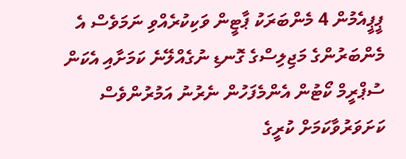ޕީޕީއެމުން 4 މެންބަރަކު ޕާޓީން ވަކިކުރެއްވި ނަމަވެސް އެ މެންބަރުންގެ މަޖިލިސްގެ ގޮނޑި ނުގެއްލޭނެ ކަމަށާއި އެކަން ސުޕްރީމް ކޯޓުން އެންމެފަހުން ނެރުނު އަމުރުންވެސް ކަށަވަރުވާކަމަށް ކުރީގެ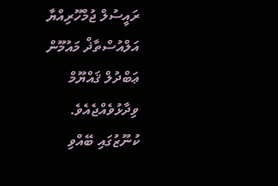ރައީސުލް ޖުމްހޫރިއްޔާ އަލްއުސްތާޛް މައުމޫން ޢަބްދުލް ޤައްޔޫމް ވިދާޅުވެއްޖެއެވެ.
ކުނޫޒުގައި ބޭއްވި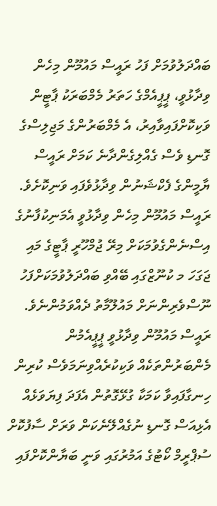ބައްދަލުވުމަށް ފަހު ރައީސް މައުމޫން މިހެން ވިދާޅުވީ، ޕީޕީއެމްގެ ހަތަރު މެމްބަރަކު ޕާޓީން ވަކިކޮށްފައިވާއިރު، އެ މެމްބަރުންގެ މަޖިލިސްގެ ގޮނޑި ވެސް ގެއްލިގެންދާނެ ކަމަށް ރައީސް ޔާމީންގެ ފެކްޝަނުން ވިދާޅުވެފައި ވަނިކޮށެވެ.
ރައީސް މައުމޫން މިހެން ވިދާޅުވީ އެމަނިކުފާނުގެ އިސްނެންގެވުމަކަށް މިރޭ ޖުމްހޫރީ ޕާޓީގެ މައި ޖަގަހަ މ ކުނޫޒްގައި ބޭއްވި ބައްދަލުވުމަކަށްފަހު ނޫސްވެރިންނަށް މައުލޫމާތު ދެއްވަމުންނެވެ.
ރައީސް މައުމޫން ވިދާޅުވީ ޕީޕީއެމުން މެންބަރުންތަކެއް ވަކިކުރެއްވިނަމަވެސް ކުރިން ހިނގާފައިވާ ކަމަކާ ގުޅޭގޮތުން އެފަދަ ފިޔަވަޅެއް އެޅިއަސް ގޮނޑި ނުގެއްލޭނެކަން ވަރަށް ސާފުކޮށް ސުޕްރީމް ކޯޓުގެ އަމުރުގައި ވަނީ ބަޔާންކޮށްފައި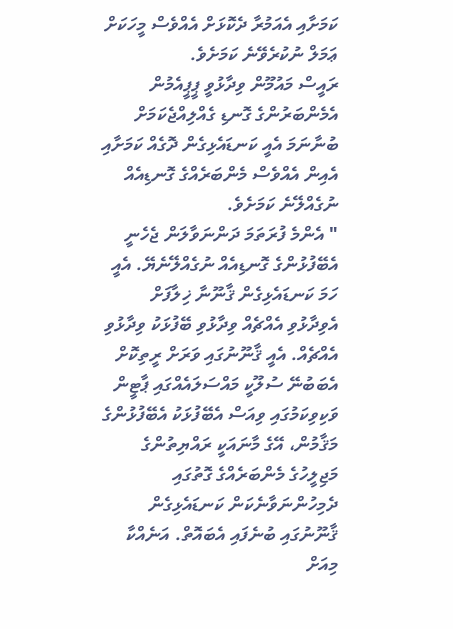ކަމަށާއި އެއަމުރާ ދެކޮޅަށް އެއްވެސް މީހަކަށް ޢަމަލް ނުކުރެވޭނެ ކަމަށެވެ.
ރައީސް މައުމޫން ވިދާޅުވީ ޕީޕީއެމުން އެމެންބަރުންގެ ގޮނޑި ގެއްލިއްޖެކަމަށް ބުނާނަމަ އެއީ ކަނޑައެޅިގެން ދޮގެއް ކަމަށާއި އެއިން އެއްވެސް މެންބަރެއްގެ ގޮނޑިއެއް ނުގެއްލޭނެ ކަމަށެވެ.
" އެންމެ ފުރަތަމަ ދަންނަވާލަން ޖެހެނީ އެބޭފުޅުންގެ ގޮނޑިއެއް ނުގެއްލޭނެޔޭ. އެއީ ހަމަ ކަނޑައެޅިގެން ޤާނޫނާ ޚިލާފަށް އެވިދާޅުވި އެއްޗެއް ވިދާޅުވި ބޭފުޅަކު ވިދާޅުވި އެއްޗެއް. އެއީ ޤާނޫނުގައި ވަރަށް ރީތިކޮށް އެބަބުނޭ ސުލޫކީ މައްސަލައެއްގައި ޕާޓީން ވަކިވިކަމުގައި ވިއަސް އެބޭފުޅަކު އެބޭފުޅުންގެ މަޤާމުން، އޭގެ މާނައަކީ ރައްޔިތުންގެ މަޖިލީހުގެ މެންބަރެއްގެ ގޮތުގައި ދެމިހުންނަވާނެކަން ކަނޑައެޅިގެން ޤާނޫނުގައި ބުނެފައި އެބައޮތް. އަނެއްކާ މިއަށް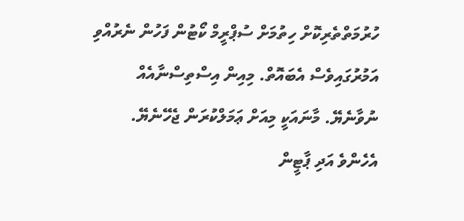ހުރުމަތްތެރިކޮށް ހިތުމަށް ސުޕްރީމް ކޯޓުން ފަހުން ނެރުއްވި އަމުރުގައިވެސް އެބައޮތް. މިއިން އިސްތިސްނާއެއް ނުވާނެޔޭ. މާނައަކީ މިއަށް ޢަމަލްކުރަން ޖެހޭނެޔޭ. އެހެންވެ އަދި ޕާޓީން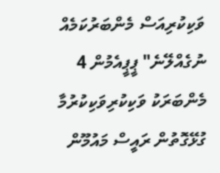ވަކިކުރިއަސް މެންބަރުކަމެއް ނުގެއްލޭނެ" ޕީޕީއެމުން 4 މެންބަރަކު ވަކިކުރިވަކިކުރުމާ ގުޅޭގޮތުން ރައީސް މައުމޫން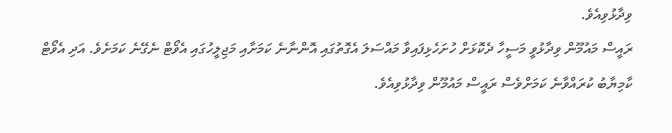ވިދާޅުވިއެވެ.
ރައީސް މައުމޫން ވިދާޅުވީ މަސީހާ ދެކޮޅަށް ހުށަހެޅިފައިވާ މައްސަލަ އެގޮތުގައި އޮންނާނެ ކަމަށާއި މަޖިލީހުގައި އެވޯޓް ނެގޭނެ ކަމަށެވެ. އަދި އެވޯޓް ކާމިޔާބު ކުރައްވާނެ ކަމަށްވެސް ރައީސް މައުމޫން ވިދާޅުވިއެވެ.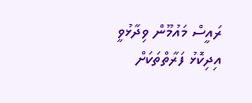ރައީސް މައުމޫން ވިދާޅުވީ އިދިކޮޅު ފަރާތްތަކަށް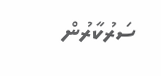ސަރުކާރުން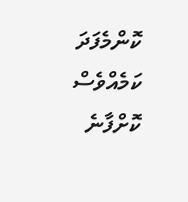ކޮންމެފަދަ ކަމެއްވެސް ކޮށްފާނެ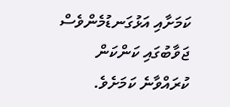ކަމަށާއި އަޅުގަނޑުމެންވެސް ޖަވާބުގައި ކަންކަން ކުރައްވާނެ ކަމަށެވެ.